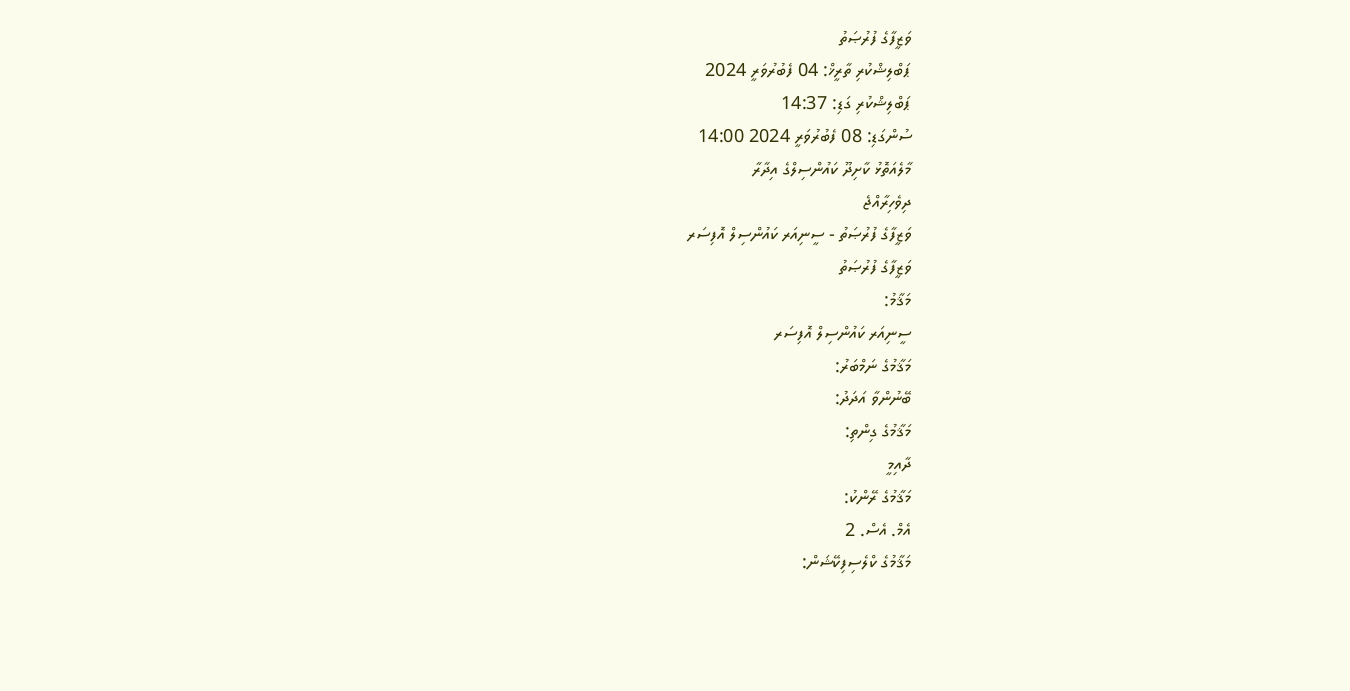ވަޒީފާގެ ފުރުޞަތު
ޕަބްލިޝްކުރި ތާރީޚް: 04 ފެބުރުވަރީ 2024
ޕަބްލިޝްކުރި ގަޑި: 14:37
ސުންގަޑި: 08 ފެބުރުވަރީ 2024 14:00
މާލެއަތޮޅު ކާށިދޫ ކައުންސިލްގެ އިދާރާ
ދިވެހިރާއްޖެ
ވަޒީފާގެ ފުރުޞަތު - ސީނިއަރ ކައުންސިލް އޮފިސަރ
ވަޒީފާގެ ފުރުޞަތު
މަޤާމު:
ސީނިއަރ ކައުންސިލް އޮފިސަރ
މަޤާމުގެ ނަމްބަރު:
ބޭނުންވާ އަދަދު:
މަޤާމުގެ ގިންތި:
ދާއިމީ
މަޤާމުގެ ރޭންކު:
އެމް. އެސް. 2
މަޤާމުގެ ކްލެސިފިކޭޝަން: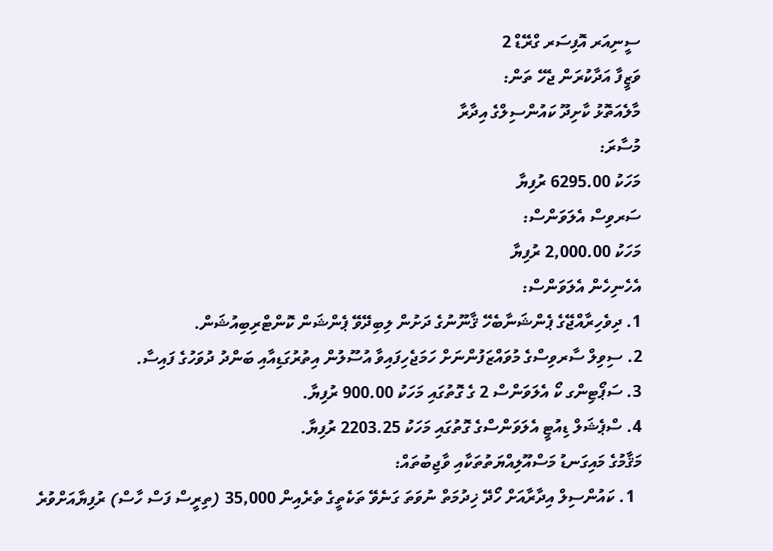ސީނިއަރ އޮފިސަރ ގްރޭޑް 2
ވަޒީފާ އަދާކުރަން ޖެހޭ ތަން:
މާލެއަތޮޅު ކާށިދޫ ކައުންސިލްގެ އިދާރާ
މުސާރަ:
މަހަކު 6295.00 ރުފިޔާ
ސަރވިސް އެލަވަންސް:
މަހަކު 2,000.00 ރުފިޔާ
އެހެނިހެން އެލަވަންސް:
1. ދިވެހިރާއްޖޭގެ ޕެންޝަނާބެހޭ ޤާނޫނުގެ ދަށުން ލިބިދޭވޭ ޕެންޝަން ކޮންޓްރިބިއުޝަން.
2. ސިވިލް ސާރވިސްގެ މުވައްޒަފުންނަށް ހަމަޖެހިފައިވާ އުސޫލުން އިތުރުގަޑިއާއި ބަންދު ދުވަހުގެ ފައިސާ.
3. ސަޕޯޓިންގ ކޯ އެލަވަންސް 2 ގެ ގޮތުގައި މަހަކު 900.00 ރުފިޔާ.
4. ސްޕެޝަލް ޑިއުޓީ އެލަވަންސްގެ ގޮތުގައި މަހަކު 2203.25 ރުފިޔާ.
މަޤާމުގެ މައިގަނޑު މަސްއޫލިއްޔަތުތަކާއި ވާޖިބުތައް:
  1. ކައުންސިލް އިދާރާއަށް ހޯދޭ ޚިދުމަތް ނުވަތަ ގަނެވޭ ތަކެތީގެ ތެރެއިން 35,000 (ތިރީސް ފަސް ހާސް) ރުފިޔާއަށްވުރެ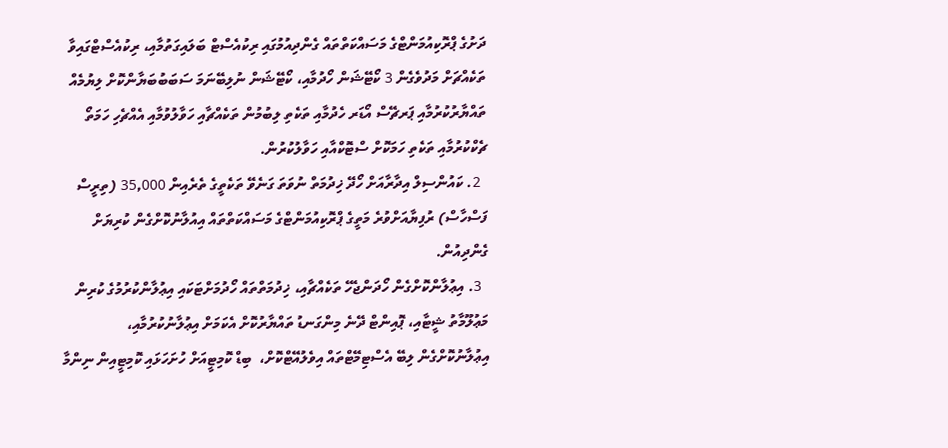ދަށުގެ ޕްރޮކިއުމަންޓްގެ މަސައްކަތްތައް ގެންދިއުމުގައި ރިކުއެސްޓް ބަލައިގަތުމާއި، ރިކުއެސްޓްގައިވާ ތަކެއްޗަށް މަދުވެގެން 3 ކޯޓޭޝަން ހޯދުމާއި، ކޯޓޭޝަން ނުލިބޭނަމަ ސަބަބުބަޔާންކޮށް ލިޔުމެއް ތައްޔާރުކުރުމާއި ޕަރޗޭސް އޯޑަރ ހެދުމާއި ތަކެތި ލިބުމުން ތަކެއްޗާއި ހަވާލުވުމާއި އެއްޗެހި ހަމަތޯ ޗެކްކުރުމާއި ތަކެތި ހަމަކޮށް ސްޓޮކްއާއި ހަވާލުކުރުން.
  2. ކައުންސިލް އިދާރާއަށް ހޯދޭ ޚިދުމަތް ނުވަތަ ގަނެވޭ ތަކެތީގެ ތެރެއިން 35,000 (ތިރީސް ފަސްހާސް) ރުފިޔާއަށްވުރެ މަތީގެ ޕްރޮކިއުމަންޓްގެ މަސައްކަތްތައް އިއުލާނުކޮށްގެން ކުރިޔަށް ގެންދިއުން.
  3. އިޢުލާންކޮށްގެން ހޯދަންޖެހޭ ތަކެއްޗާއި، ޚިދުމަތްތައް ހޯދުމަށްޓަކައި އިޢުލާންކުރުމުގެ ކުރިން މަޢުލޫމާތު ޝީޓާއި، ޕޮއިންޓް ދޭނެ މިންގަނޑު ތައްޔާރުކޮށް އެކަމަށް އިޢުލާނުކުރުމާއި، އިޢުލާނުކޮށްގެން ލިބޭ އެސްޓިމޭޓްތައް އިވެލުއޭޓްކޮށް،  ބިޑް ކޮމިޓީއަށް ހުށަހަޅައި ކޮމިޓީއިން ނިންމާ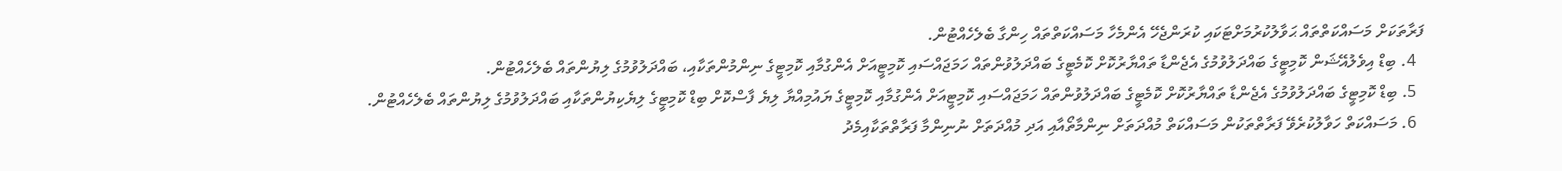ފަރާތަކަށް މަސައްކަތްތައް ޙަވާލުކުރުމަށްޓަކައި ކުރަންޖެހޭ އެންމެހާ މަސައްކަތްތައް ހިންގާ ބެލެހެއްޓުން.
  4. ބިޑް އިވެލުއޭޝަން ކޮމިޓީގެ ބައްދަލުވުމުގެ އެޖެންޑާ ތައްޔާރުކޮށް ކޮމެޓީގެ ބައްދަލުވުންތައް ހަމަޖައްސައި ކޮމިޓީއަށް އެންގުމާއި ކޮމިޓީގެ ނިންމުންތަކާއި، ބައްދަލުވުމުގެ ލިޔުންތައް ބެލެހެއްޓުން.
  5. ބިޑް ކޮމިޓީގެ ބައްދަލުވުމުގެ އެޖެންޑާ ތައްޔާރުކޮށް ކޮމެޓީގެ ބައްދަލުވުންތައް ހަމަޖައްސައި ކޮމިޓީއަށް އެންގުމާއި ކޮމިޓީގެ ޔައުމިއްޔާ ލިޔެ ފާސްކޮށް ބިޑް ކޮމިޓީގެ ލިޔެކިޔުންތަކާއި ބައްދަލުވުމުގެ ލިޔުންތައް ބެލެހެއްޓުން.
  6. މަސައްކަތް ހަވާލުކުރެވޭ ފަރާތްތަކުން މަސައްކަތް މުއްދަތަށް ނިންމާތޯއާއި އަދި މުއްދަތަށް ނުނިންމާ ފަރާތްތަކާއިމެދު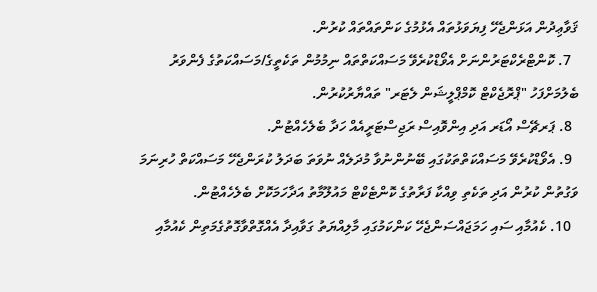ޤަވާޢިދުން އަޅަންޖެހޭ ފިޔަވަޅުތައް އެޅުމުގެ ކަންތައްތައް ކުރުން.
  7. ކޮންޓްރެކްޓަރުންނަށް އެވޯޑްކުރެވޭ މަސައްކަތްތައް ނިމުމުން ތަކެތީގެ/މަސައްކަތުގެ ފެންވަރު ބެލުމަށްފަހު "ޕްރޮޖެކްޓް ކޮމްޕްލީޝަން ލެޓަރ" ތައްޔާރުކުރުން.
  8. ޕަރޗޭސް އޯޑަރ އަދި އިންވޮއިސް ރަޖިސްޓަރީއެއް ހަދާ ބެލެހެއްޓުން.
  9. އެވޯޑްކުރެވޭ މަސައްކަތްތަކުގައި ބޭނުންނުވާ މުދަލެއް ނުވަތަ ބަދަލު ކުރަންޖެހޭ މަސައްކަތް ހުރިނަމަ ވަގުތުން ކުރުން އަދި ތަކެތި ވިއްކާ ފަރާތުގެ ކޮންޓެކްޓް މައުލޫމާތު އަދާހަމަކޮށް ބެލެހެއްޓުން.
  10. ކެއުމާއި ސައި ހަމަޖައްސަންޖެހޭ ކަންކަމުގައި މާލިއްޔަތު ގަވާއިދާ އެއްގޮތްވާގޮތުގެމަތިން ކެއުމާއި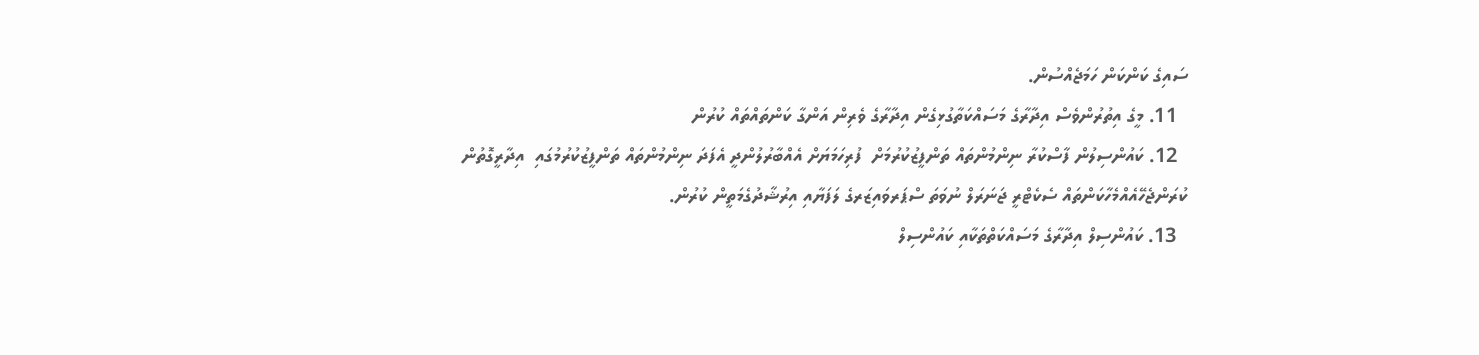ސައިގެ ކަންކަން ހަމަޖެއްސުން.
  11. މީގެ އިތުރުންވެސް އިދާރާގެ މަސައްކަތާގުޅިގެން އިދާރާގެ ވެރިން އަންގާ ކަންތައްތައް ކުރުން
  12. ކައުންސިލުން ފާސްކުރާ ނިންމުންތައް ތަންފީޒުކުރުމަށް  ފުރިހަމަޔަށް އެއްބާރުލުންދީ އެފަދަ ނިންމުންތައް ތަންފީޒުކުރުމުގައި  އިދާރީގޮތުން ކުރަންޖެހޭއެއްމެހާކަންތައް ސެކެޓްރީ ޖަނަރަލް ނުވަތަ ސްޕަރވައިޒަރގެ ލަފަޔާއި އިރުޝާދުގެމަތީން ކުރުން.
  13. ކައުންސިލް އިދާރާގެ މަސައްކަތްތަކާއި ކައުންސިލް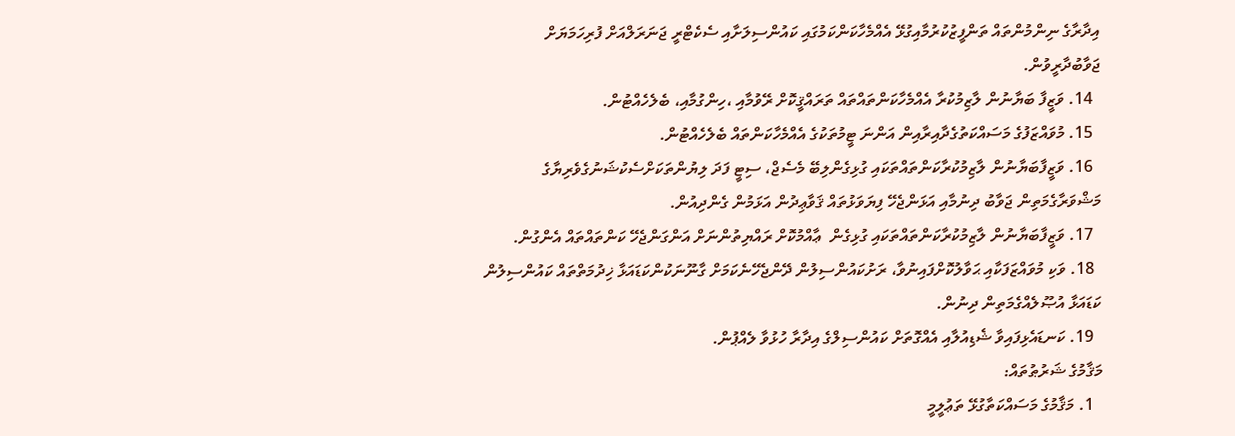އިދާރާގެ ނިންމުންތައް ތަންފީޒުކުރުމާއިގުޅޭ އެއްމެހާކަންކަމުގައި ކައުންސިލަށާއި ސެކެޓްރީ ޖަނަރަލްއަށް ފުރިހަމަޔަށް ޖަވާބުދާރީވުން.
  14. ވަޒީފާ ބަޔާނުން ލާޒިމުކުރާ އެއްމެހާކަންތައްތައް ތަރައްޤީކޮށް ރޭވުމާއި ،ހިންގުމާއި، ބެލެހެއްޓުން.
  15. މުވައްޒަފުގެ މަސައްކަތުގެދާއިރާއިން އަންނަ ޓީމުތަކުގެ އެއްމެހާކަންތައް ބެލެހެއްޓުން.
  16. ވަޒީފާބަޔާނުން ލާޒިމުކުރާކަންތައްތަކައި ގުޅިގެންލިބޭ މެސެޖް، ސިޓީ ފަދަ ލިޔުންތަކަށްސެކުޝަނުގެވެރިޔާގެ މަޝްވަރާގެމަތިން ޖަވާބު ދިނުމާއި އަޅަންޖެހޭ ފިޔަވަޅުތައް ޤަވާޢިދުން އަޅަމުން ގެންދިއުން.
  17. ވަޒީފާބަޔާނުން ލާޒިމުކުރާކަންތައްތަކައި ގުޅިގެން  ޢާއްމުކޮށް ރައްޔިތުންނަށް އަންގަންޖެހޭ ކަންތައްތައް އެންގުން.
  18. ވަކި މުވައްޒަފަކާއި ޙަވާލުކޮށްފައިނުވާ، ރަށުކައުންސިލުން ދޭންޖެހޭނެކަމަށް ގާނޫނަކުންކަޑައަޅާ ޚިދުމަތްތައް ކައުންސިލުން ކަޑައަޅާ އުޞޫލެއްގެމަތިން ދިނުން.
  19. ކަނޑައެޅިފައިވާ ޝެޑިއުލާއި އެއްގޮތަށް ކައުންސިލްގެ އިދާރާ ހުޅުވާ ލެއްޕުން.
މަޤާމުގެ ޝަރުޠުތައް:
  1. މަޤާމުގެ މަސައްކަތާގުޅޭ ތަޢުލީމީ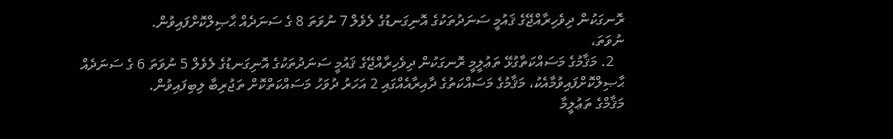ރޮނގަކުން ދިވެހިރާއްޖޭގެ ޤައުމީ ސަނަދުތަކުގެ އޮނިގަނޑުގެ ލެވެލް 7 ނުވަތަ 8 ގެ ސަނަދެއް ޙާޞިލްކޮށްފައިވުން.
ނުވަތަ،
   2. މަޤާމުގެ މަސައްކަތާގުޅޭ ތަޢުލީމީ ރޮނގަކުން ދިވެހިރާއްޖޭގެ ޤައުމީ ސަނަދުތަކުގެ އޮނިގަނޑުގެ ލެވެލް 5 ނުވަތަ 6 ގެ ސަނަދެއް ޙާޞިލްކޮށްފައިވުމާއެކު، މަޤާމުގެ މަސައްކަތުގެ ދާއިރާއެއްގައި 2 އަހަރު ދުވަހު މަސައްކަތްކޮށް ތަޖުރިބާ ލިބިފައިވުން.
މަޤާމްގެ ތަޢުލީމާ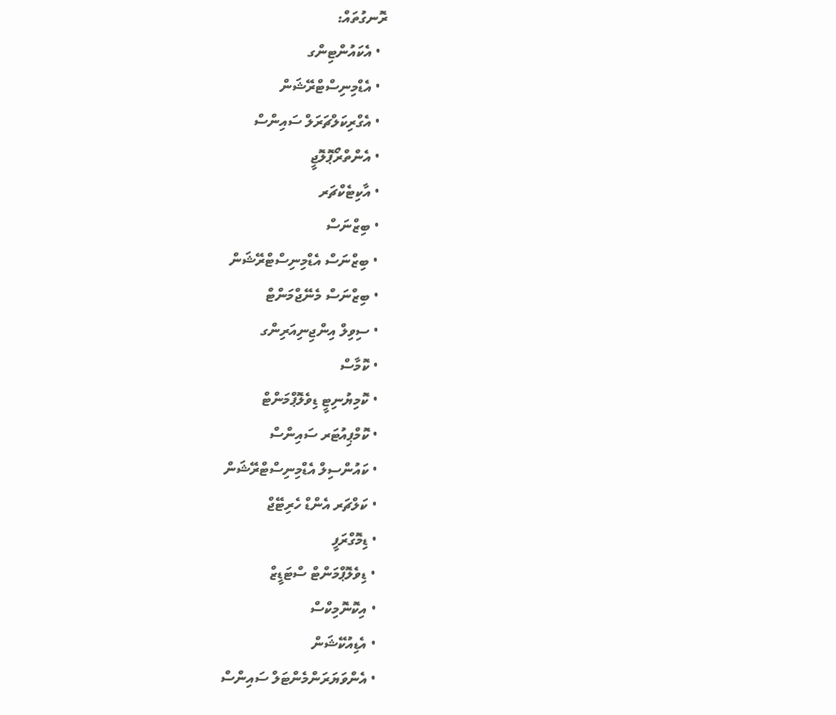ރޮނގުތައް:
  • އެކައުންޓިންގ
  • އެޑްމިނިސްޓްރޭޝަން
  • އެގްރިކަލްޗަރަލް ސައިންސް
  • އެންތްރޯޕޮލޮޖީ
  • އާކިޓެކްޗަރ
  • ބިޒްނަސް
  • ބިޒްނަސް އެޑްމިނިސްޓްރޭޝަން
  • ބިޒްނަސް މެނޭޖްމަންޓް
  • ސިވިލް އިންޖިނިއަރިންގ
  • ކޮމާސް
  • ކޮމިޔުނިޓީ ޑިވެލޮޕްމަންޓް
  • ކޮމްޕިއުޓަރ ސައިންސް
  • ކައުންސިލް އެޑްމިނިސްޓްރޭޝަން
  • ކަލްޗަރ އެންޑް ހެރިޓޭޖް
  • ޑިމޮގްރަފީ
  • ޑިވެލޮޕްމަންޓް ސްޓަޑީޒް
  • އިކޮނޮމިކްސް
  • އެޑިއުކޭޝަން
  • އެންވަޔަރަންމެންޓަލް ސައިންސް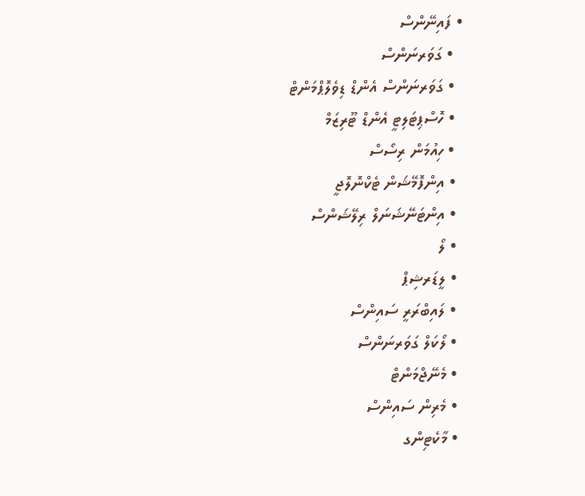• ފައިނޭންސް
  • ގަވަރނަންސް
  • ގަވަރނަންސް އެންޑް ޑިވެލޮޕްމަންޓް
  • ހޮސްޕިޓަލިޓީ އެންޑް ޓޫރިޒަމް
  • ހިއުމަން ރިސޯސް
  • އިންފޮމޭޝަން ޓެކްނޮލޮޖީ
  • އިންޓަނޭޝަނަލް ރިލޭޝަންސް
  • ލޯ
  • ލީޑަރޝިޕް
  • ލައިބްރަރީ ސައިންސް
  • ލޯކަލް ގަވަރނަންސް
  • މެނޭޖްމަންޓް
  • މެރިން ސައިންސް
  • މާކެޓިންގ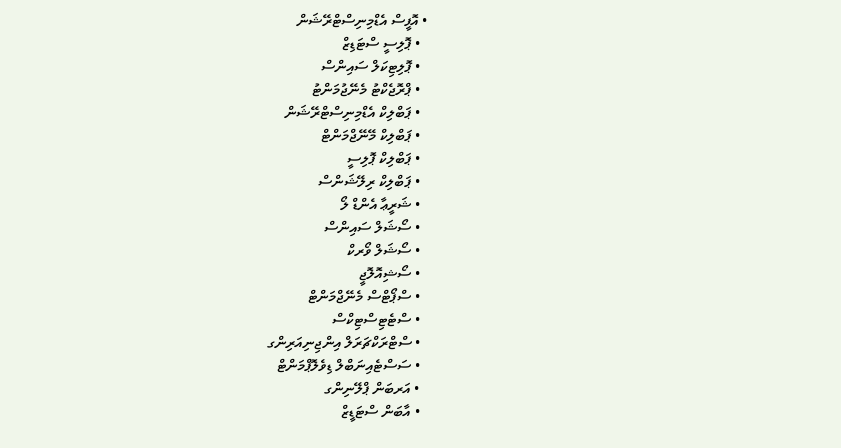• އޮފީސް އެޑްމިނިސްޓްރޭޝަން
  • ޕޮލިސީ ސްޓަޑިޒް
  • ޕޮލިޓިކަލް ސައިންސް
  • ޕްރޮޖެކްޓު މެނޭޖުމަންޓު
  • ޕަބްލިކް އެޑްމިނިސްޓްރޭޝަން
  • ޕަބްލިކް މޭނޭޖްމަންޓް
  • ޕަބްލިކް ޕޮލިސީ
  • ޕަބްލިކް ރިލޭޝަންސް
  • ޝަރީޢާ އެންޑް ލޯ
  • ސޯޝަލް ސައިންސް
  • ސޯޝަލް ވޯރކް
  • ސޯޝިއޮލޮޖީ
  • ސްޕޯޓްސް މެނޭޖްމަންޓް
  • ސްޓެޓިސްޓިކްސް
  • ސްޓްރަކްޗަރަލް އިންޖިނިއަރިންގ
  • ސަސްޓެއިނަބްލް ޑިވެލޮޕްމަންޓް
  • އަރބަން ޕްލޭނިންގ
  • އާބަން ސްޓަޑީޒް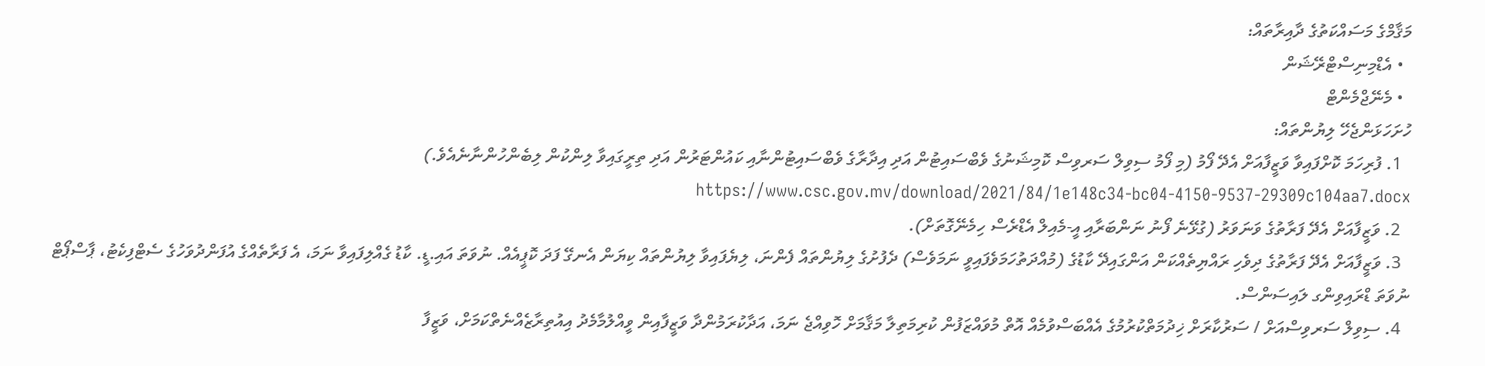މަޤާމްގެ މަސައްކަތުގެ ދާއިރާތައް:
  • އެޑްމިނިސްޓްރޭޝަން
  • މެނޭޖްމެންޓް
ހުށަހަޅަންޖެހޭ ލިޔުންތައް:
  1. ފުރިހަމަ ކޮށްފައިވާ ވަޒީފާއަށް އެދޭ ފޯމު (މި ފޯމު ސިވިލް ސަރވިސް ކޮމިޝަނުގެ ވެބްސައިޓުން އަދި އިދާރާގެ ވެބްސައިޓުންނާއި ކައުންޓަރުން އަދި ތިރީގައިވާ ލިންކުން ލިބެންހުންނާނެއެވެ.) https://www.csc.gov.mv/download/2021/84/1e148c34-bc04-4150-9537-29309c104aa7.docx
  2. ވަޒީފާއަށް އެދޭ ފަރާތުގެ ވަނަވަރު (ގުޅޭނެ ފޯނު ނަންބަރާއި އީ-މެއިލް އެޑްރެސް ހިމެނޭގޮތަށް).
  3. ވަޒީފާއަށް އެދޭ ފަރާތުގެ ދިވެހި ރައްޔިތެއްކަން އަންގައިދޭ ކާޑުގެ (މުއްދަތުހަމަވެފައިވީ ނަމަވެސް) ދެފުށުގެ ލިޔުންތައް ފެންނަ، ލިޔެފައިވާ ލިޔުންތައް ކިޔަން އެނގޭ ފަދަ ކޮޕީއެއް. ނުވަތަ އައި.ޑީ. ކާޑު ގެއްލިފައިވާ ނަމަ، އެ ފަރާތެއްގެ އުފަންދުވަހުގެ ސެޓްފިކެޓު، ޕާސްޕޯޓް ނުވަތަ ޑްރައިވިންގ ލައިސަންސް.
  4. ސިވިލް ސަރވިސްއަށް / ސަރުކާރަށް ޚިދުމަތްކުރުމުގެ އެއްބަސްވުމެއް އޮތް މުވައްޒަފުން ކުރިމަތިލާ މަޤާމަށް ހޮވިއްޖެ ނަމަ، އަދާކުރަމުންދާ ވަޒީފާއިން ވީއްލުމާމެދު އިއުތިރާޒެއްނެތްކަމަށް، ވަޒީފާ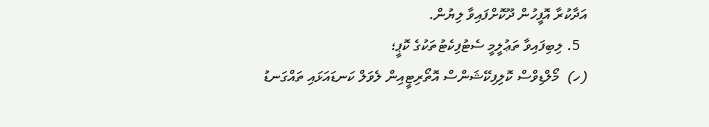އަދާކުރާ އޮފީހުން ދޫކޮށްފައިވާ ލިޔުން.
  5. ލިބިފައިވާ ތަޢުލީމީ ސެޓުފިކެޓުތަކުގެ ކޮޕީ؛
(ހ)  މޯލްޑިވްސް ކޮލިފިކޭޝަންސް އޮތޯރިޓީއިން ލެވަލް ކަނޑައަޅައި ތައްގަނޑު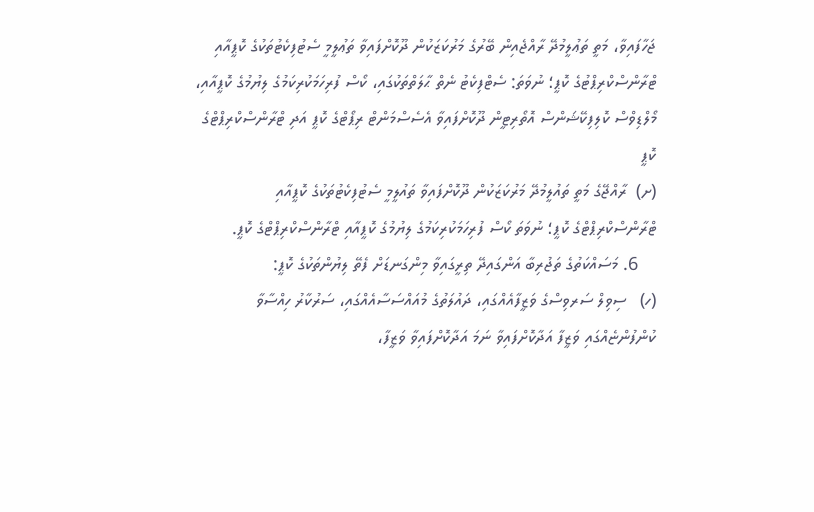ޖަހާފައިވާ، މަތީ ތަޢުލީމުދޭ ރާއްޖެއިން ބޭރުގެ މަރުކަޒަކުން ދޫކޮށްފައިވާ ތަޢުލީމީ ސެޓުފިކެޓުތަކުގެ ކޮޕީއާއި ޓްރާންސްކްރިޕްޓުގެ ކޮޕީ؛ ނުވަތަ: ސެޓްފިކެޓު ނެތް ޙާލަތްތަކުގައި، ކޯސް ފުރިހަމަކުރިކަމުގެ ލިޔުމުގެ ކޮޕީއާއި، މޯލްޑިވްސް ކޮލިފިކޭޝަންސް އޮތޯރިޓީން ދޫކޮށްފައިވާ އެސެސްމަންޓް ރިޕޯޓްގެ ކޮޕީ އަދި ޓްރާންސްކްރިޕްޓްގެ ކޮޕީ
(ށ)  ރާއްޖޭގެ މަތީ ތައުލީމުދޭ މަރުކަޒަކުން ދޫކޮށްފައިވާ ތައުލީމީ ސެޓުފިކެޓުތަކުގެ ކޮޕީއާއި ޓްރާންސްކްރިޕްޓްގެ ކޮޕީ؛ ނުވަތަ ކޯސް ފުރިހަމަކުރިކަމުގެ ލިޔުމުގެ ކޮޕީއާއި ޓްރާންސްކްރިޕްޓްގެ ކޮޕީ.
    6. މަސައްކަތުގެ ތަޖުރިބާ އަންގައިދޭ ތިރީގައިވާ މިންގަނޑަށް ފެތޭ ލިޔުންތަކުގެ ކޮޕީ:
(ހ)   ސިވިލް ސަރވިސްގެ ވަޒީފާއެއްގައި، ދައުލަތުގެ މުއައްސަސާއެއްގައި، ސަރުކާރު ހިއްސާވާ ކުންފުންޏެއްގައި ވަޒީފާ އަދާކޮށްފައިވާ ނަމަ އަދާކޮށްފައިވާ ވަޒީފާ،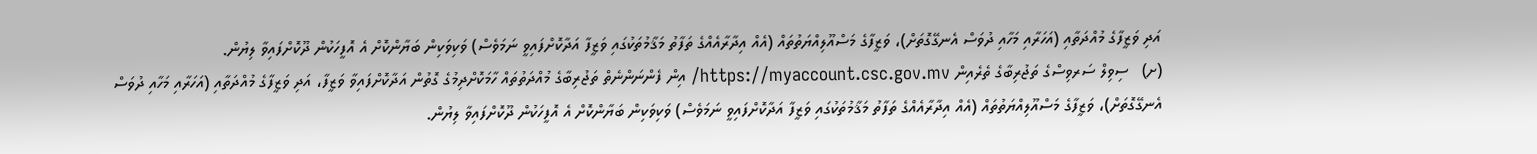އަދި ވަޒީފާގެ މުއްދަތާއި (އަހަރާއި މަހާއި ދުވަސް އެނގޭގޮތަށް)، ވަޒީފާގެ މަސްއޫލިއްޔަތުތައް (އެއް އިދާރާއެއްގެ ތަފާތު މަޤާމުތަކުގައި ވަޒީފާ އަދާކޮށްފައިވީ ނަމަވެސް) ވަކިވަކިން ބަޔާންކޮށް އެ އޮފީހަކުން ދޫކޮށްފައިވާ ލިޔުން.
(ށ)   ސިވިލް ސަރވިސްގެ ތަޖުރިބާގެ ތެރެއިން https://myaccount.csc.gov.mv/ އިން ފެންނަންނެތް ތަޖުރިބާގެ މުއްދަތުތައް ހާމަކޮށްދިމުގެ ގޮތުން އަދާކޮށްފައިވާ ވަޒީފާ، އަދި ވަޒީފާގެ މުއްދަތާއި (އަހަރާއި މަހާއި ދުވަސް އެނގޭގޮތަށް)، ވަޒީފާގެ މަސްއޫލިއްޔަތުތައް (އެއް އިދާރާއެއްގެ ތަފާތު މަޤާމުތަކުގައި ވަޒީފާ އަދާކޮށްފައިވީ ނަމަވެސް) ވަކިވަކިން ބަޔާންކޮށް އެ އޮފީހަކުން ދޫކޮށްފައިވާ ލިޔުން.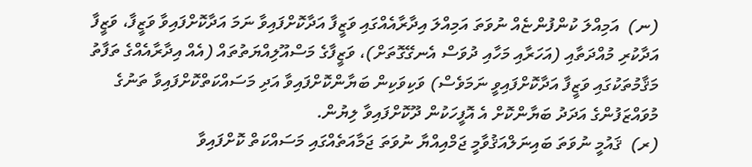(ނ)  އަމިއްލަ ކުންފުންޏެއް ނުވަތަ އަމިއްލަ އިދާރާއެއްގައި ވަޒީފާ އަދާކޮށްފައިވާ ނަމަ އަދާކޮށްފައިވާ ވަޒީފާ، ވަޒީފާ އަދާކުރި މުއްދަތާއި (އަހަރާއި މަހާއި ދުވަސް އެނގޭގޮތަށް)، ވަޒީފާގެ މަސްއޫލިއްޔަތުތައް (އެއް އިދާރާއެއްގެ ތަފާތު މަޤާމުތަކުގައި ވަޒީފާ އަދާކޮށްފައިވީ ނަމަވެސް) ވަކިވަކިން ބަޔާންކޮށްފައިވާ އަދި މަސައްކަތްކޮށްފައިވާ ތަނުގެ މުވައްޒަފުންގެ އަދަދު ބަޔާންކޮށް އެ އޮފީހަކުން ދޫކޮށްފައިވާ ލިޔުން.
(ރ)  ޤައުމީ ނުވަތަ ބައިނަލްއަޤުވާމީ ޖަމްއިއްޔާ ނުވަތަ ޖަމާއަތެއްގައި މަސައްކަތް ކޮށްފައިވާ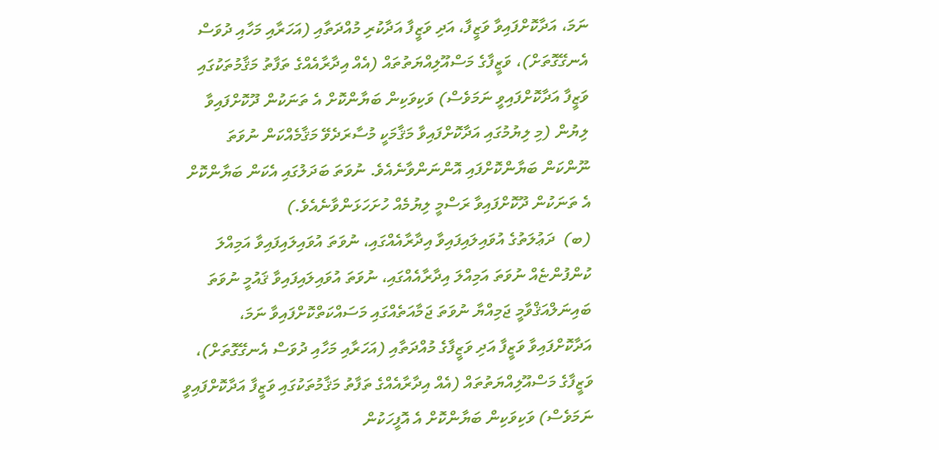ނަމަ، އަދާކޮށްފައިވާ ވަޒީފާ، އަދި ވަޒީފާ އަދާކުރި މުއްދަތާއި (އަހަރާއި މަހާއި ދުވަސް އެނގޭގޮތަށް)، ވަޒީފާގެ މަސްއޫލިއްޔަތުތައް (އެއް އިދާރާއެއްގެ ތަފާތު މަޤާމުތަކުގައި ވަޒީފާ އަދާކޮށްފައިވީ ނަމަވެސް) ވަކިވަކިން ބަޔާންކޮށް އެ ތަނަކުން ދޫކޮށްފައިވާ ލިޔުން (މި ލިޔުމުގައި އަދާކޮށްފައިވާ މަޤާމަކީ މުސާރަދެވޭ މަޤާމެއްކަން ނުވަތަ ނޫންކަން ބަޔާންކޮށްފައި އޮންނަންވާނެއެވެ. ނުވަތަ ބަދަލުގައި އެކަން ބަޔާންކޮށް އެ ތަނަކުން ދޫކޮށްފައިވާ ރަސްމީ ލިޔުމެއް ހުށަހަޅަންވާނެއެވެ.)
(ބ)  ދަޢުލަތުގެ އުވައިލައިފައިވާ އިދާރާއެއްގައި، ނުވަތަ އުވައިލައިފައިވާ އަމިއްލަ ކުންފުންޏެއް ނުވަތަ އަމިއްލަ އިދާރާއެއްގައި، ނުވަތަ އުވައިލައިފައިވާ ޤައުމީ ނުވަތަ ބައިނަލްއަޤްވާމީ ޖަމިއްޔާ ނުވަތަ ޖަމާއަތެއްގައި މަސައްކަތްކޮށްފައިވާ ނަމަ، އަދާކޮށްފައިވާ ވަޒީފާ އަދި ވަޒީފާގެ މުއްދަތާއި (އަހަރާއި މަހާއި ދުވަސް އެނގޭގޮތަށް)، ވަޒީފާގެ މަސްއޫލިއްޔަތުތައް (އެއް އިދާރާއެއްގެ ތަފާތު މަޤާމުތަކުގައި ވަޒީފާ އަދާކޮށްފައިވީ ނަމަވެސް) ވަކިވަކިން ބަޔާންކޮށް އެ އޮފީހަކުން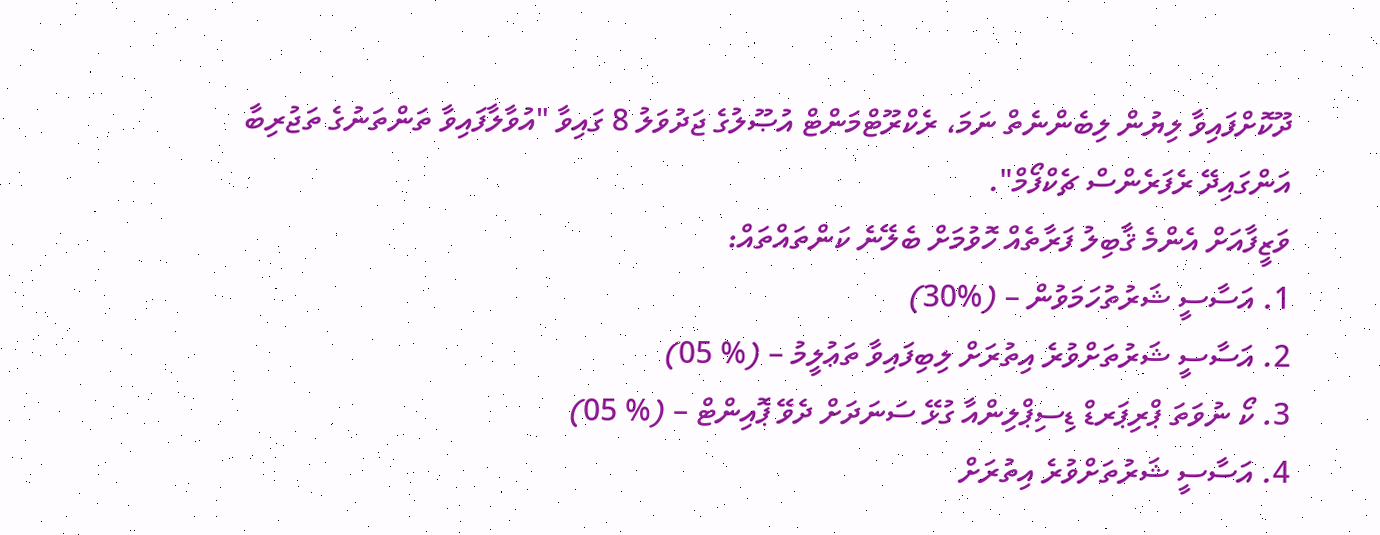ދޫކޮށްފައިވާ ލިޔުން ލިބެންނެތް ނަމަ، ރެކްރޫޓްމަންޓް އުޞޫލުގެ ޖަދުވަލު 8 ގައިވާ "އުވާލާފައިވާ ތަންތަނުގެ ތަޖުރިބާ އަންގައިދޭ ރެފަރެންސް ޗެކްފޯމް".
ވަޒީފާއަށް އެންމެ ޤާބިލު ފަރާތެއް ހޮވުމަށް ބެލޭނެ ކަންތައްތައް:
1. އަސާސީ ޝަރުތުހަމަވުން – (%30)
2. އަސާސީ ޝަރުތަށްވުރެ އިތުރަށް ލިބިފައިވާ ތަޢުލީމު – (% 05)
3. ކޯ ނުވަތަ ޕްރިޕަރޑް ޑިސިޕްލިންއާ ގުޅޭ ސަނަދަށް ދެވޭ ޕޮއިންޓް – (% 05)
4. އަސާސީ ޝަރުތަށްވުރެ އިތުރަށް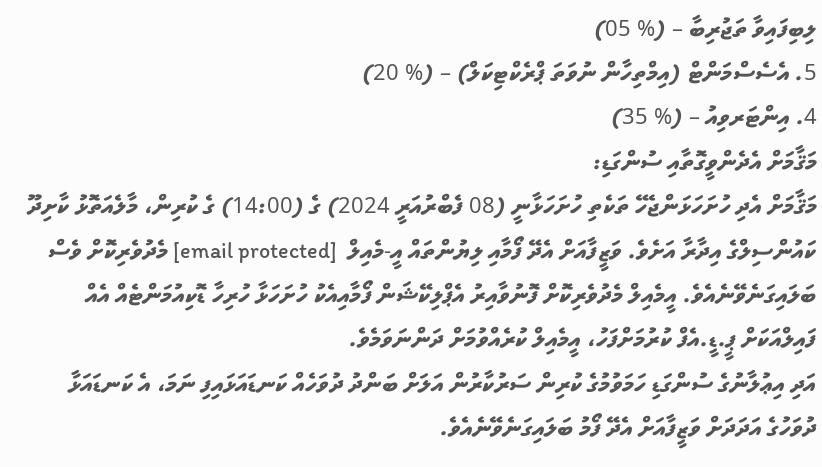ލިބިފައިވާ ތަޖުރިބާ – (% 05)
5. އެސެސްމަންޓް (އިމްތިހާން ނުވަތަ ޕްރެކްޓިކަލް) – (% 20)
4. އިންޓަރވިއު – (% 35)
މަޤާމަށް އެދެންވީގޮތާއި ސުންގަޑި:
މަޤާމަށް އެދި ހުށަހަޅަންޖެހޭ ތަކެތި ހުށަހަޅާނީ (08 ފެބްރުއަރީ 2024) ގެ (14:00) ގެ ކުރިން، މާލެއަތޮޅު ކާށިދޫ ކައުންސިލްގެ އިދާރާ އަށެވެ. ވަޒީފާއަށް އެދޭ ފޯމާއި ލިޔުންތައް އީ-މެއިލް  [email protected] މެދުވެރިކޮށް ވެސް ބަލައިގަނެވޭނެއެވެ. އީމެއިލް މެދުވެރިކޮށް ފޮނުވާއިރު އެޕްލިކޭޝަން ފޯމާއިއެކު ހުށަހަޅާ ހުރިހާ ޑޮކިއުމަންޓެއް އެއް ފައިލްއަކަށް ޕީ.ޑީ.އެފް ކުރުމަށްފަހު، އީމެއިލް ކުރެއްވުމަށް ދަންނަވަމެވެ.
އަދި އިޢުލާނުގެ ސުންގަޑި ހަމަވުމުގެ ކުރިން ސަރުކާރުން އަލަށް ބަންދު ދުވަހެއް ކަނޑައަޅައިފި ނަމަ، އެ ކަނޑައަޅާ ދުވަހުގެ އަދަދަށް ވަޒީފާއަށް އެދޭ ފޯމު ބަލައިގަނެވޭނެއެވެ.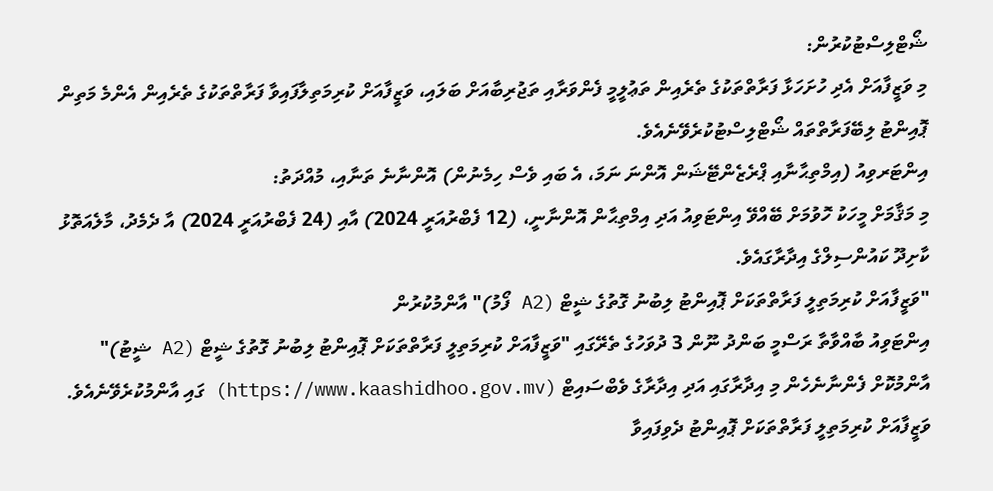ޝޯޓްލިސްޓުކުރުން:
މި ވަޒީފާއަށް އެދި ހުށަހަޅާ ފަރާތްތަކުގެ ތެރެއިން ތަޢުލީމީ ފެންވަރާއި ތަޖުރިބާއަށް ބަލައި، ވަޒީފާއަށް ކުރިމަތިލާފައިވާ ފަރާތްތަކުގެ ތެރެއިން އެންމެ މަތިން ޕޮއިންޓު ލިބޭފަރާތްތައް ޝޯޓްލިސްޓުކުރެވޭނެއެވެ.
އިންޓަރވިއު (އިމްތިޙާނާއި ޕްރެޒެންޓޭޝަން އޮންނަ ނަމަ، އެ ބައި ވެސް ހިމެނުން) އޮންނާނެ ތަނާއި، މުއްދަތު:
މި މަޤާމަށް މީހަކު ހޮވުމަށް ބޭއްވޭ އިންޓަވިއު އަދި އިމްތިޙާން އޮންނާނީ، (12 ފެބްރުއަރީ 2024) އާއި (24 ފެބްރުއަރީ 2024) އާ ދެމެދު، މާލެއަތޮޅު ކާށިދޫ ކައުންސިލްގެ އިދާރާގައެވެ.
"ވަޒީފާއަށް ކުރިމަތިލީ ފަރާތްތަކަށް ޕޮއިންޓު ލިބުނު ގޮތުގެ ޝީޓް (A2 ފޯމު)" އާންމުކުރުން
އިންޓަވިއު ބާއްވާތާ ރަސްމީ ބަންދު ނޫން 3 ދުވަހުގެ ތެރޭގައި "ވަޒީފާއަށް ކުރިމަތިލީ ފަރާތްތަކަށް ޕޮއިންޓު ލިބުނު ގޮތުގެ ޝީޓް (A2 ޝީޓު)" އާންމުކޮށް ފެންނާނެހެން މި އިދާރާގައި އަދި އިދާރާގެ ވެބްސައިޓް (https://www.kaashidhoo.gov.mv) ގައި އާންމުކުރެވޭނެއެވެ. ވަޒީފާއަށް ކުރިމަތިލީ ފަރާތްތަކަށް ޕޮއިންޓު ދެވިފައިވާ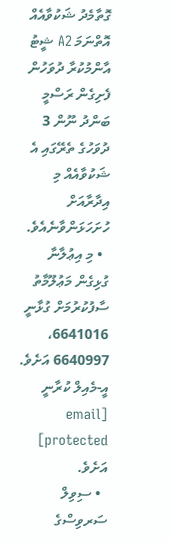ގޮތާމެދު ޝަކުވާއެއް އޮތްނަމަ A2 ޝީޓު އާންމުކުރާ ދުވަހުން ފެށިގެން ރަސްމީ ބަންދު ނޫން 3 ދުވަހުގެ ތެރޭގައި އެ ޝަކުވާއެއް މި އިދާރާއަށް ހުށަހަޅަންވާނެއެވެ.
  • މި އިޢުލާނާ ގުޅިގެން މަޢުލޫމާތު ސާފުކުރުމަށް ގުޅާނީ 6641016، 6640997 އަށެވެ. އީ-މެއިލް ކުރާނީ [email protected] އަށެވެ.
  • ސިވިލް ސަރވިސްގެ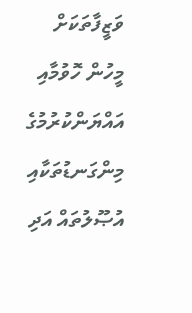ވަޒީފާތަކަށް މީހުން ހޮވުމާއި އައްޔަންކުރުމުގެ މިންގަނޑުތަކާއި އުޞޫލުތައް އަދި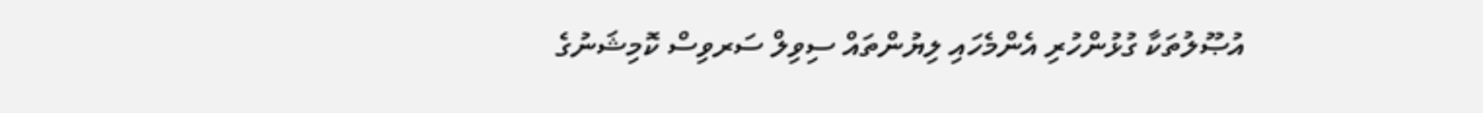އުޞޫލުތަކާ ގުޅުންހުރި އެންމެހައި ލިޔުންތައް ސިވިލް ސަރވިސް ކޮމިޝަނުގެ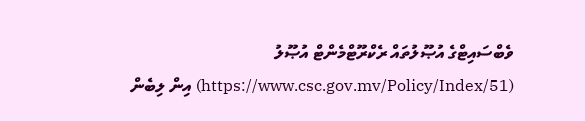ވެބްސައިޓްގެ އުޞޫލުތައް ރެކްރޫޓްމެންޓް އުޞޫލު (https://www.csc.gov.mv/Policy/Index/51) އިން ލިބެން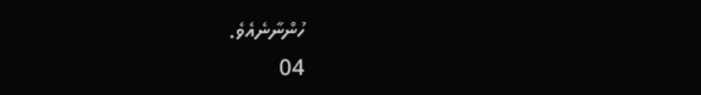ހުންނާނެއެވެ.
04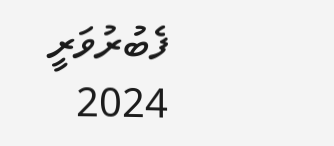ފެބުރުވަރީ 2024